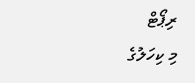ރިޕޯޓް
މި ކިހަލުގެ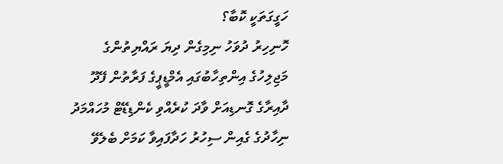ހަގީގަތަކީ ކޮބާ؟
ހޮނިހިރު ދުވަހު ނިމިގެން ދިޔަ ރައްޔިތުންގެ މަޖިލިހުގެ އިންތިހާބުގައި އެމްޑީޕީގެ ފަރާތުން ފޭދޫ ދާއިރާގެ ގޮނޑިއަށް ވާދަ ކުރެއްވި ކެންޑިޑޭޓް މުހައްމަދު ނިހާދުގެ ގެއިން ސިހުރު ހަދާފައިވާ ކަމަށް ބެލެވޭ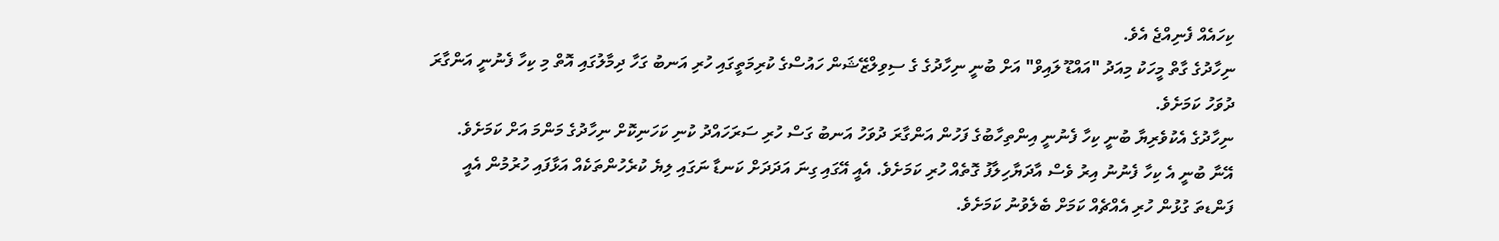ކިހައެއް ފެނިއްޖެ އެވެ.
ނިހާދުގެ ގާތް މީހަކު މިއަދު "އައްޑޫ ލައިވް" އަށް ބުނީ ނިހާދުގެ ގެ ސިވިލްޒޭޝަން ހައުސްގެ ކުރިމަތީގައި ހުރި އަނބު ގަހާ ދިމާލުގައި އޮތް މި ކިހާ ފެނުނީ އަންގާރަ ދުވަހު ކަމަށެވެ.
ނިހާދުގެ އެކުވެރިޔާ ބުނީ ކިހާ ފެނުނީ އިންތިހާބުގެ ފަހުން އަންގާރަ ދުވަހު އަނބު ގަސް ހުރި ސަރަހައްދު ކުނި ކަހަނިކޮށް ނިހާދުގެ މަންމަ އަށް ކަމަށެވެ.
އޭނާ ބުނީ އެ ކިހާ ފެނުނު އިރު ވެސް އާދަޔާހިލާފު ގޮތެއް ހުރި ކަމަށެވެ. އެއީ އޭގައި ގިނަ އަދަދަށް ކަނޑާ ނަގައި ލިޔެ ކުރެހުންތަކެއް އަޅާފައި ހުރުމުން އެއީ ފަންޑތަ ގުޅުން ހުރި އެއްޗެއް ކަމަށް ބެލެވުނު ކަމަށެވެ.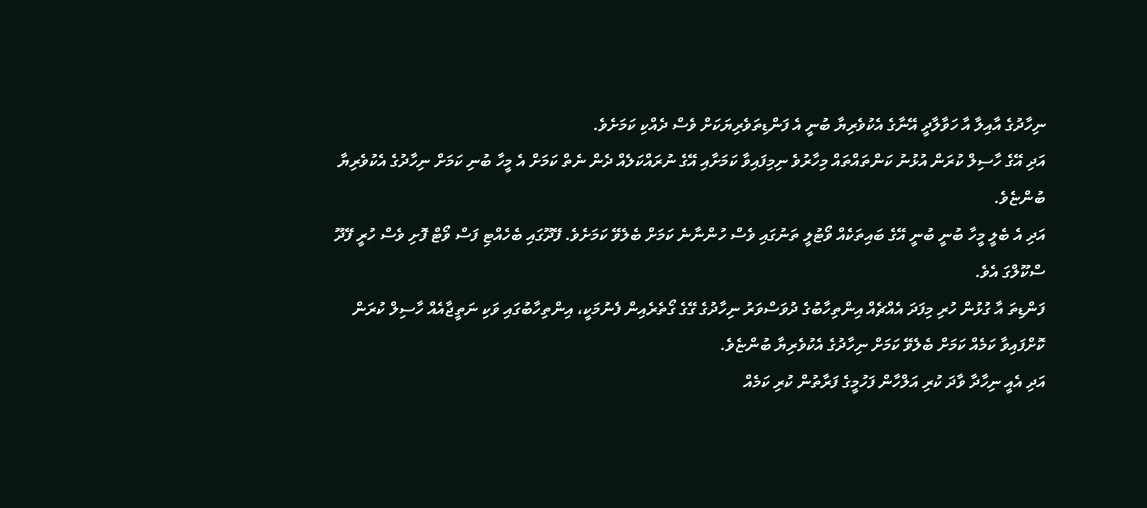ނިހާދުގެ އާއިލާ އާ ހަވާލާދީ އޭނާގެ އެކުވެރިޔާ ބުނީ އެ ފަންޑިތަވެރިޔަކަށް ވެސް ދެއްކި ކަމަށެވެ.
އަދި އޭގެ ހާސިލް ކުރަން އުޅުނު ކަންތައްތައް މިހާރުވެ ނިމިފައިވާ ކަމަށާއި އޭގެ ނުރައްކަލެއް ދެން ނެތް ކަމަށް އެ މީހާ ބުނި ކަމަށް ނިހާދުގެ އެކުވެރިޔާ ބުންޏެވެ.
އަދި އެ ބެލީ މީހާ ބުނީ ބުނީ އޭގެ ބައިތަކެއް ވޯޓުލީ ތަނުގައި ވެސް ހުންނާނެ ކަމަށް ބެލެވޭ ކަމަށެވެ. ފޭދޫގައި ބެހެއްޓި ފަސް ވޯޓް ފޮށި ވެސް ހުރީ ފޭދޫ ސްކޫލްގަ އެވެ.
ފަންޑިތަ އާ ގުޅުން ހުރި މިފަދަ އެއްޗެއް އިންތިހާބުގެ ދުވަސްވަރު ނިހާދުގެ ގޭގެ ގޯތެރެއިން ފެނުމަކީ، އިންތިހާބުގައި ވަކި ނަތީޖާއެއް ހާސިލް ކުރަން ކޮށްފައިވާ ކަމެއް ކަމަށް ބެލެވޭ ކަމަށް ނިހާދުގެ އެކުވެރިޔާ ބުންޏެވެ.
އަދި އެއީ ނިހާދާ ވާދަ ކުރި އަލްހާން ފަހުމީގެ ފަރާތުން ކުރި ކަމެއް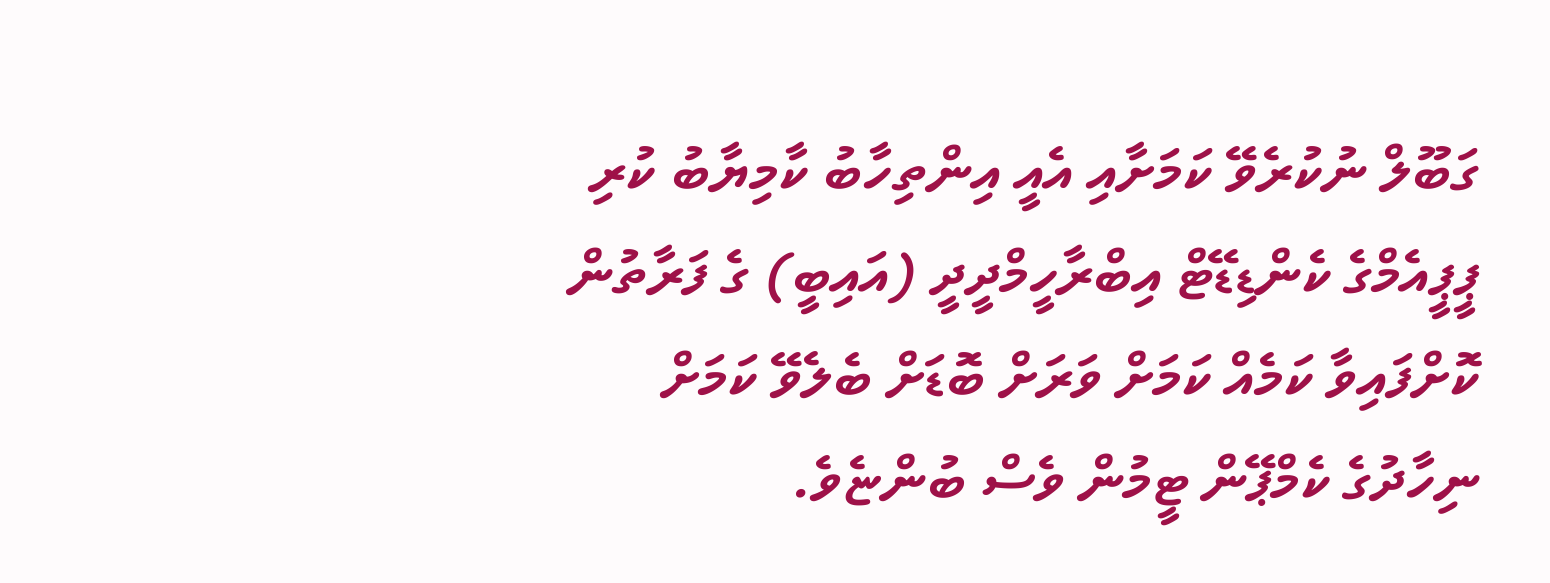ގަބޫލް ނުކުރެވޭ ކަމަށާއި އެއީ އިންތިހާބު ކާމިޔާބު ކުރި ޕީޕީއެމްގެ ކެންޑިޑޭޓް އިބްރާހީމްދީދީ (އައިބީ) ގެ ފަރާތުން ކޮށްފައިވާ ކަމެއް ކަމަށް ވަރަށް ބޮޑަށް ބެލެވޭ ކަމަށް ނިހާދުގެ ކެމްޕޭން ޓީމުން ވެސް ބުންޏެވެ.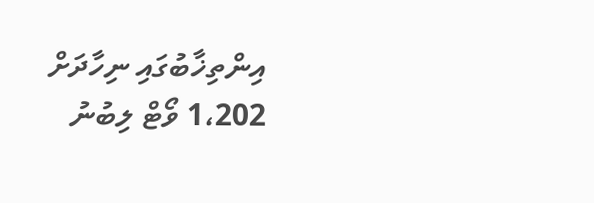އިންތިޚާބުގައި ނިހާދަށް 1،202 ވޯޓް ލިބުނު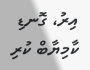އިރު، ގޮނޑި ކާމިޔާބް ކުރި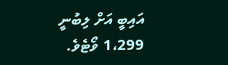އައިބީ އަށް ލިބުނީ 1،299 ވޯޓެވެ.